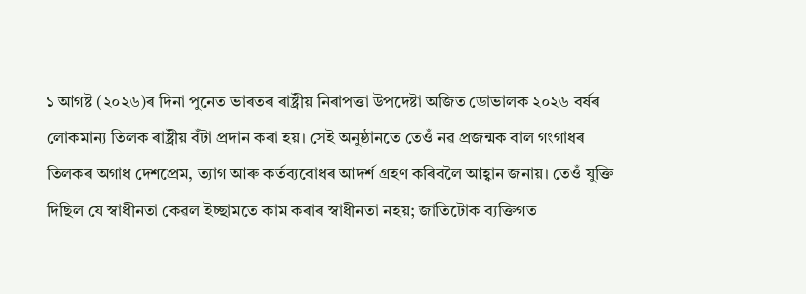১ আগষ্ট (২০২৬)ৰ দিনা পুনেত ভাৰতৰ ৰাষ্ট্ৰীয় নিৰাপত্তা উপদেষ্টা অজিত ডোভালক ২০২৬ বৰ্ষৰ লোকমান্য তিলক ৰাষ্ট্ৰীয় বঁটা প্ৰদান কৰা হয়। সেই অনুষ্ঠানতে তেওঁ নৱ প্ৰজন্মক বাল গংগাধৰ তিলকৰ অগাধ দেশপ্ৰেম, ত্যাগ আৰু কৰ্তব্যবোধৰ আদৰ্শ গ্ৰহণ কৰিবলৈ আহ্বান জনায়। তেওঁ যুক্তি দিছিল যে স্বাধীনতা কেৱল ইচ্ছামতে কাম কৰাৰ স্বাধীনতা নহয়; জাতিটোক ব্যক্তিগত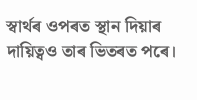স্বাৰ্থৰ ওপৰত স্থান দিয়াৰ দায়িত্বও তাৰ ভিতৰত পৰে।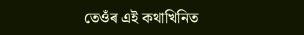তেওঁৰ এই কথাখিনিত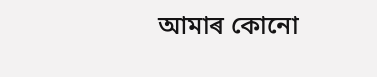আমাৰ কোনো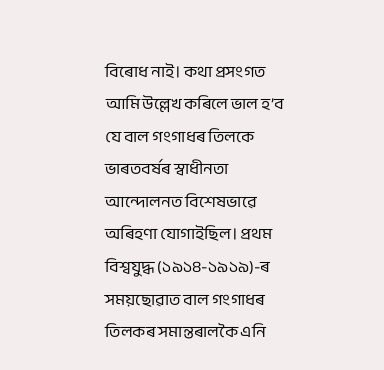বিৰোধ নাই। কথা প্ৰসংগত আমি উল্লেখ কৰিলে ভাল হ’ব যে বাল গংগাধৰ তিলকে ভাৰতবৰ্ষৰ স্বাধীনতা আন্দোলনত বিশেষভাৱে অৰিহণা যোগাইছিল। প্ৰথম বিশ্বযুদ্ধ (১৯১৪-১৯১৯)-ৰ সময়ছোৱাত বাল গংগাধৰ তিলকৰ সমান্তৰালকৈ এনি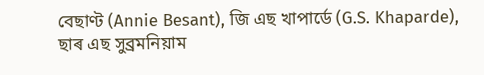বেছাণ্ট (Annie Besant), জি এছ খাপাৰ্ডে (G.S. Khaparde), ছাৰ এছ সুব্ৰমনিয়াম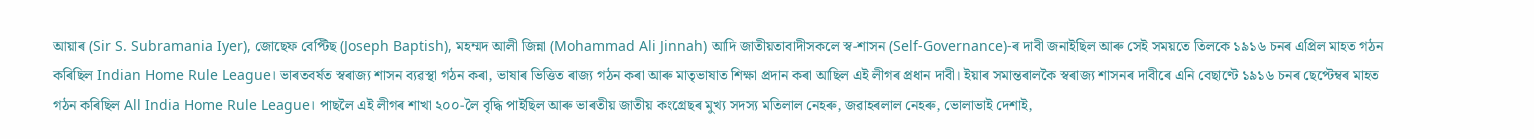আয়াৰ (Sir S. Subramania Iyer), জোছেফ বেপ্টিছ (Joseph Baptish), মহম্মদ আলী জিন্না (Mohammad Ali Jinnah) আদি জাতীয়তাবাদীসকলে স্ব-শাসন (Self-Governance)-ৰ দাবী জনাইছিল আৰু সেই সময়তে তিলকে ১৯১৬ চনৰ এপ্ৰিল মাহত গঠন কৰিছিল Indian Home Rule League। ভাৰতবৰ্ষত স্বৰাজ্য শাসন ব্যৱস্থা গঠন কৰা, ভাষাৰ ভিত্তিত ৰাজ্য গঠন কৰা আৰু মাতৃভাষাত শিক্ষা প্ৰদান কৰা আছিল এই লীগৰ প্ৰধান দাবী। ইয়াৰ সমান্তৰালকৈ স্বৰাজ্য শাসনৰ দাবীৰে এনি বেছাণ্টে ১৯১৬ চনৰ ছেপ্টেম্বৰ মাহত গঠন কৰিছিল All India Home Rule League। পাছলৈ এই লীগৰ শাখা ২০০-লৈ বৃদ্ধি পাইছিল আৰু ভাৰতীয় জাতীয় কংগ্ৰেছৰ মুখ্য সদস্য মতিলাল নেহৰু, জৱাহৰলাল নেহৰু, ভোলাভাই দেশাই,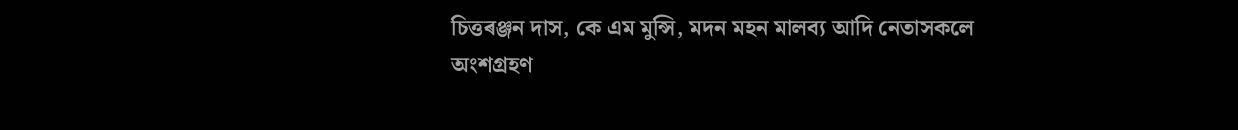চিত্তৰঞ্জন দাস, কে এম মুন্সি, মদন মহন মালব্য আদি নেতাসকলে অংশগ্ৰহণ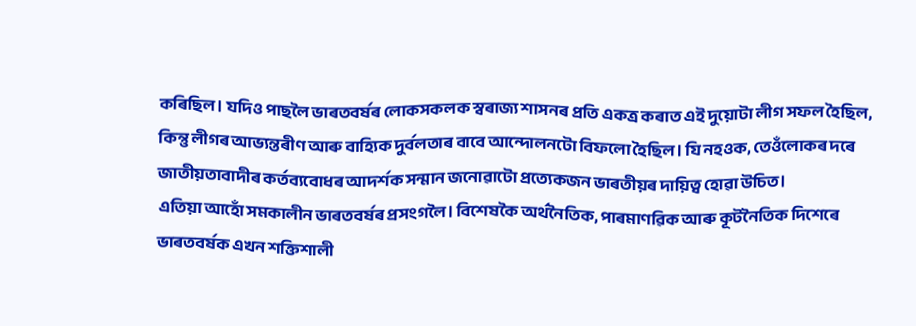কৰিছিল। যদিও পাছলৈ ভাৰতবৰ্ষৰ লোকসকলক স্বৰাজ্য শাসনৰ প্ৰতি একত্ৰ কৰাত এই দুয়োটা লীগ সফল হৈছিল, কিন্তু লীগৰ আভ্যন্তৰীণ আৰু বাহ্যিক দুৰ্বলতাৰ বাবে আন্দোলনটো বিফলো হৈছিল। যি নহওক, তেওঁলোকৰ দৰে জাতীয়তাবাদীৰ কৰ্তব্যবোধৰ আদৰ্শক সন্মান জনোৱাটো প্ৰত্যেকজন ভাৰতীয়ৰ দায়িত্ব হোৱা উচিত।
এতিয়া আহোঁ সমকালীন ভাৰতবৰ্ষৰ প্ৰসংগলৈ। বিশেষকৈ অৰ্থনৈতিক, পাৰমাণৱিক আৰু কূটনৈতিক দিশেৰে ভাৰতবৰ্ষক এখন শক্তিশালী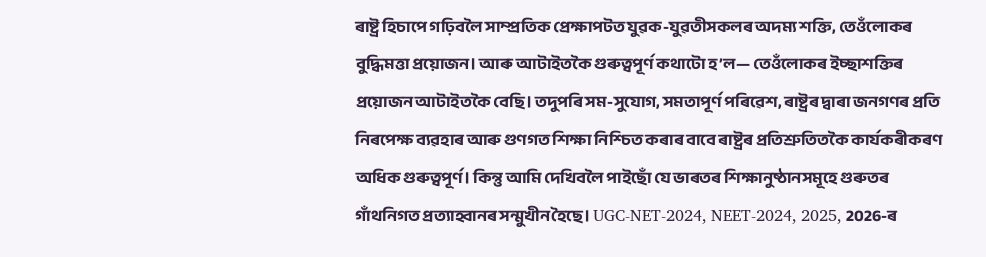ৰাষ্ট্ৰ হিচাপে গঢ়িবলৈ সাম্প্ৰতিক প্ৰেক্ষাপটত যুৱক-যুৱতীসকলৰ অদম্য শক্তি, তেওঁলোকৰ বুদ্ধিমত্তা প্ৰয়োজন। আৰু আটাইতকৈ গুৰুত্বপূৰ্ণ কথাটো হ’ল— তেওঁলোকৰ ইচ্ছাশক্তিৰ প্ৰয়োজন আটাইতকৈ বেছি। তদুপৰি সম-সুযোগ, সমতাপূৰ্ণ পৰিৱেশ, ৰাষ্ট্ৰৰ দ্বাৰা জনগণৰ প্ৰতি নিৰপেক্ষ ব্যৱহাৰ আৰু গুণগত শিক্ষা নিশ্চিত কৰাৰ বাবে ৰাষ্ট্ৰৰ প্ৰতিশ্ৰুতিতকৈ কাৰ্যকৰীকৰণ অধিক গুৰুত্বপূৰ্ণ। কিন্তু আমি দেখিবলৈ পাইছোঁ যে ভাৰতৰ শিক্ষানুষ্ঠানসমূহে গুৰুতৰ গাঁথনিগত প্ৰত্যাহ্বানৰ সন্মুখীন হৈছে। UGC-NET-2024, NEET-2024, 2025, 2026-ৰ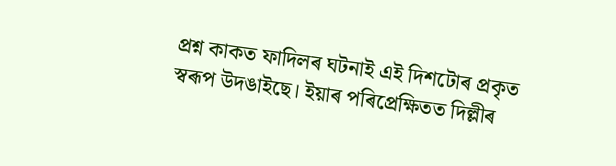প্ৰশ্ন কাকত ফাদিলৰ ঘটনাই এই দিশটোৰ প্ৰকৃত স্বৰূপ উদঙাইছে। ইয়াৰ পৰিপ্ৰেক্ষিতত দিল্লীৰ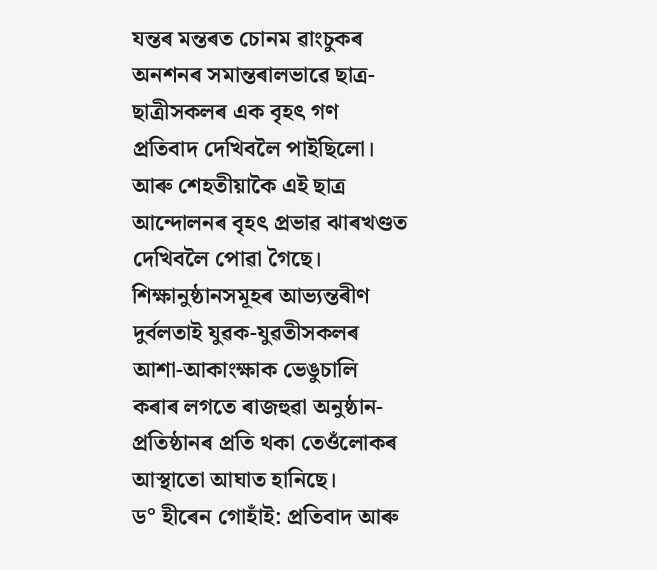যন্তৰ মন্তৰত চোনম ৱাংচুকৰ অনশনৰ সমান্তৰালভাৱে ছাত্ৰ-ছাত্ৰীসকলৰ এক বৃহৎ গণ প্ৰতিবাদ দেখিবলৈ পাইছিলো। আৰু শেহতীয়াকৈ এই ছাত্ৰ আন্দোলনৰ বৃহৎ প্ৰভাৱ ঝাৰখণ্ডত দেখিবলৈ পোৱা গৈছে। শিক্ষানুষ্ঠানসমূহৰ আভ্যন্তৰীণ দুৰ্বলতাই যুৱক-যুৱতীসকলৰ আশা-আকাংক্ষাক ভেঙুচালি কৰাৰ লগতে ৰাজহুৱা অনুষ্ঠান-প্ৰতিষ্ঠানৰ প্ৰতি থকা তেওঁলোকৰ আস্থাতো আঘাত হানিছে।
ড° হীৰেন গোহাঁই: প্ৰতিবাদ আৰু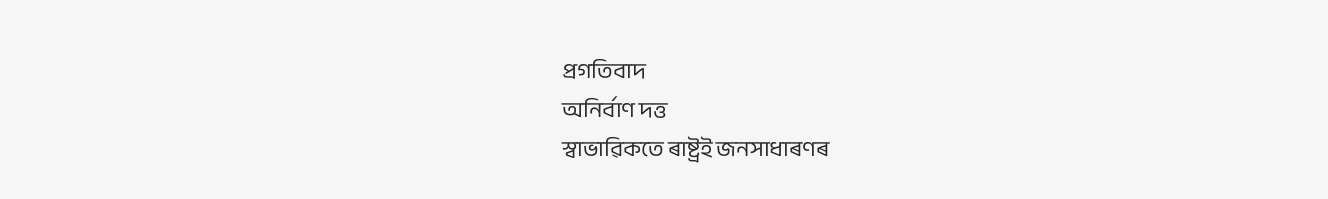প্ৰগতিবাদ
অনিৰ্বাণ দত্ত
স্বাভাৱিকতে ৰাষ্ট্ৰই জনসাধাৰণৰ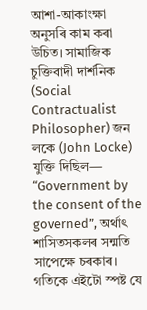আশা-আকাংক্ষা অনুসৰি কাম কৰা উচিত। সামাজিক চুক্তিবাদী দাৰ্শনিক (Social Contractualist Philosopher) জন লকে (John Locke) যুক্তি দিছিল— “Government by the consent of the governed”, অৰ্থাৎ শাসিতসকলৰ সন্মতি সাপেক্ষে চৰকাৰ। গতিকে এইটো স্পষ্ট যে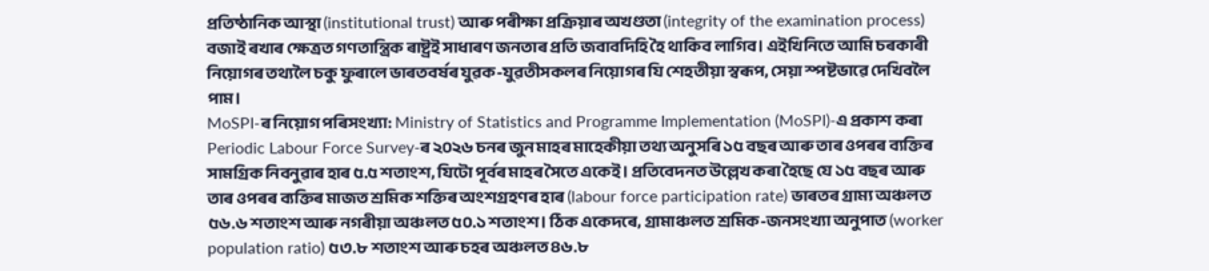প্ৰতিষ্ঠানিক আস্থা (institutional trust) আৰু পৰীক্ষা প্ৰক্ৰিয়াৰ অখণ্ডতা (integrity of the examination process) বজাই ৰখাৰ ক্ষেত্ৰত গণতান্ত্ৰিক ৰাষ্ট্ৰই সাধাৰণ জনতাৰ প্ৰতি জবাবদিহি হৈ থাকিব লাগিব। এইখিনিতে আমি চৰকাৰী নিয়োগৰ তথ্যলৈ চকু ফুৰালে ভাৰতবৰ্ষৰ যুৱক-যুৱতীসকলৰ নিয়োগৰ যি শেহতীয়া স্বৰূপ, সেয়া স্পষ্টভাৱে দেখিবলৈ পাম।
MoSPI-ৰ নিয়োগ পৰিসংখ্যা: Ministry of Statistics and Programme Implementation (MoSPI)-এ প্ৰকাশ কৰা Periodic Labour Force Survey-ৰ ২০২৬ চনৰ জুন মাহৰ মাহেকীয়া তথ্য অনুসৰি ১৫ বছৰ আৰু তাৰ ওপৰৰ ব্যক্তিৰ সামগ্ৰিক নিবনুৱাৰ হাৰ ৫.৫ শতাংশ, যিটো পূৰ্বৰ মাহৰ সৈতে একেই। প্ৰতিবেদনত উল্লেখ কৰা হৈছে যে ১৫ বছৰ আৰু তাৰ ওপৰৰ ব্যক্তিৰ মাজত শ্ৰমিক শক্তিৰ অংশগ্ৰহণৰ হাৰ (labour force participation rate) ভাৰতৰ গ্ৰাম্য অঞ্চলত ৫৬.৬ শতাংশ আৰু নগৰীয়া অঞ্চলত ৫০.১ শতাংশ। ঠিক একেদৰে, গ্ৰামাঞ্চলত শ্ৰমিক-জনসংখ্যা অনুপাত (worker population ratio) ৫৩.৮ শতাংশ আৰু চহৰ অঞ্চলত ৪৬.৮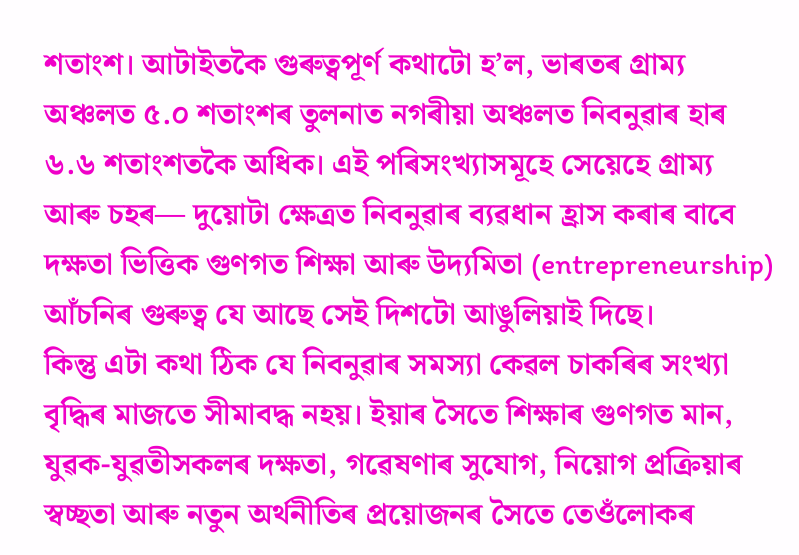শতাংশ। আটাইতকৈ গুৰুত্বপূৰ্ণ কথাটো হ’ল, ভাৰতৰ গ্ৰাম্য অঞ্চলত ৫.০ শতাংশৰ তুলনাত নগৰীয়া অঞ্চলত নিবনুৱাৰ হাৰ ৬.৬ শতাংশতকৈ অধিক। এই পৰিসংখ্যাসমূহে সেয়েহে গ্ৰাম্য আৰু চহৰ— দুয়োটা ক্ষেত্ৰত নিবনুৱাৰ ব্যৱধান হ্ৰাস কৰাৰ বাবে দক্ষতা ভিত্তিক গুণগত শিক্ষা আৰু উদ্যমিতা (entrepreneurship) আঁচনিৰ গুৰুত্ব যে আছে সেই দিশটো আঙুলিয়াই দিছে।
কিন্তু এটা কথা ঠিক যে নিবনুৱাৰ সমস্যা কেৱল চাকৰিৰ সংখ্যা বৃদ্ধিৰ মাজতে সীমাবদ্ধ নহয়। ইয়াৰ সৈতে শিক্ষাৰ গুণগত মান, যুৱক-যুৱতীসকলৰ দক্ষতা, গৱেষণাৰ সুযোগ, নিয়োগ প্ৰক্ৰিয়াৰ স্বচ্ছতা আৰু নতুন অৰ্থনীতিৰ প্ৰয়োজনৰ সৈতে তেওঁলোকৰ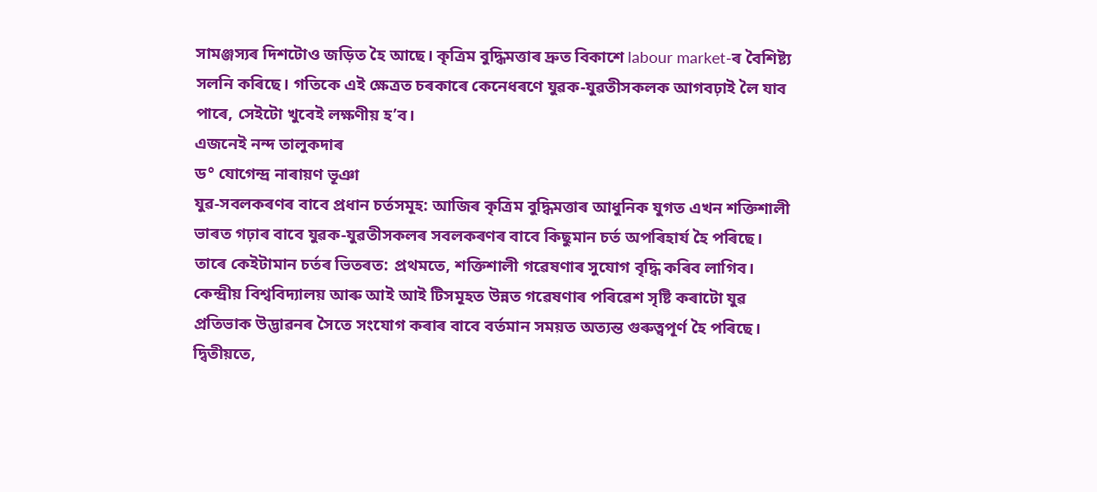সামঞ্জস্যৰ দিশটোও জড়িত হৈ আছে। কৃত্ৰিম বুদ্ধিমত্তাৰ দ্ৰুত বিকাশে labour market-ৰ বৈশিষ্ট্য সলনি কৰিছে। গতিকে এই ক্ষেত্ৰত চৰকাৰে কেনেধৰণে যুৱক-যুৱতীসকলক আগবঢ়াই লৈ যাব পাৰে, সেইটো খুবেই লক্ষণীয় হ’ব।
এজনেই নন্দ তালুকদাৰ
ড° যোগেন্দ্ৰ নাৰায়ণ ভূঞা
যুৱ-সবলকৰণৰ বাবে প্ৰধান চৰ্তসমূহ: আজিৰ কৃত্ৰিম বুদ্ধিমত্তাৰ আধুনিক যুগত এখন শক্তিশালী ভাৰত গঢ়াৰ বাবে যুৱক-যুৱতীসকলৰ সবলকৰণৰ বাবে কিছুমান চৰ্ত অপৰিহাৰ্য হৈ পৰিছে। তাৰে কেইটামান চৰ্তৰ ভিতৰত: প্ৰথমতে, শক্তিশালী গৱেষণাৰ সুযোগ বৃদ্ধি কৰিব লাগিব। কেন্দ্ৰীয় বিশ্ববিদ্যালয় আৰু আই আই টিসমূহত উন্নত গৱেষণাৰ পৰিৱেশ সৃষ্টি কৰাটো যুৱ প্ৰতিভাক উদ্ভাৱনৰ সৈতে সংযোগ কৰাৰ বাবে বৰ্তমান সময়ত অত্যন্ত গুৰুত্বপূৰ্ণ হৈ পৰিছে। দ্বিতীয়তে,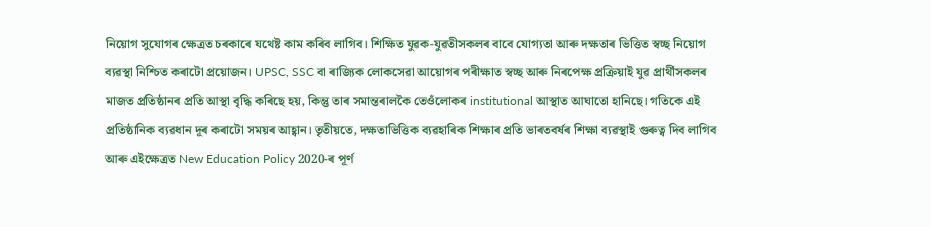নিয়োগ সুযোগৰ ক্ষেত্ৰত চৰকাৰে যথেষ্ট কাম কৰিব লাগিব। শিক্ষিত যুৱক-যুৱতীসকলৰ বাবে যোগ্যতা আৰু দক্ষতাৰ ভিত্তিত স্বচ্ছ নিয়োগ ব্যৱস্থা নিশ্চিত কৰাটো প্ৰয়োজন। UPSC, SSC বা ৰাজ্যিক লোকসেৱা আয়োগৰ পৰীক্ষাত স্বচ্ছ আৰু নিৰপেক্ষ প্ৰক্ৰিয়াই যুৱ প্ৰাৰ্থীসকলৰ মাজত প্ৰতিষ্ঠানৰ প্ৰতি আস্থা বৃদ্ধি কৰিছে হয়, কিন্তু তাৰ সমান্তৰালকৈ তেওঁলোকৰ institutional আস্থাত আঘাতো হানিছে। গতিকে এই প্ৰতিষ্ঠানিক ব্যৱধান দূৰ কৰাটো সময়ৰ আহ্বান। তৃতীয়তে, দক্ষতাভিত্তিক ব্যৱহাৰিক শিক্ষাৰ প্ৰতি ভাৰতবৰ্ষৰ শিক্ষা ব্যৱস্থাই গুৰুত্ব দিব লাগিব আৰু এইক্ষেত্ৰত New Education Policy 2020-ৰ পূৰ্ণ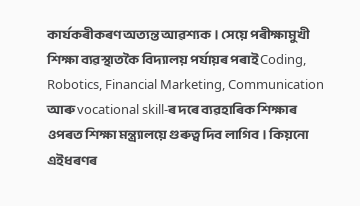কাৰ্যকৰীকৰণ অত্যন্ত আৱশ্যক। সেয়ে পৰীক্ষামুখী শিক্ষা ব্যৱস্থাতকৈ বিদ্যালয় পৰ্যায়ৰ পৰাই Coding, Robotics, Financial Marketing, Communication আৰু vocational skill-ৰ দৰে ব্যৱহাৰিক শিক্ষাৰ ওপৰত শিক্ষা মন্ত্ৰ্যালয়ে গুৰুত্ব দিব লাগিব। কিয়নো এইধৰণৰ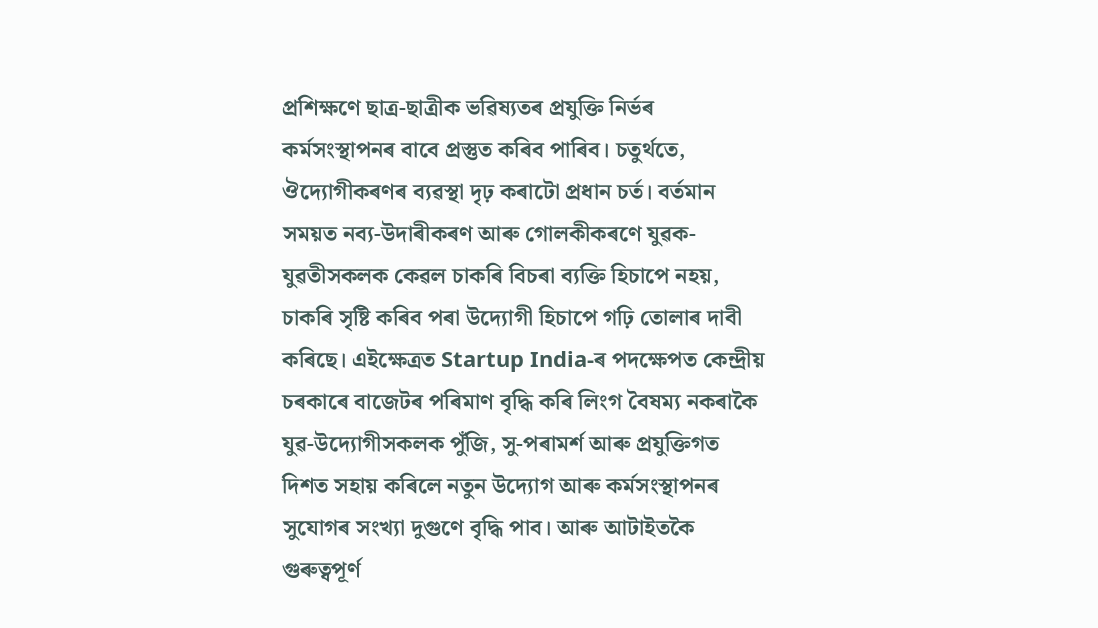প্ৰশিক্ষণে ছাত্ৰ-ছাত্ৰীক ভৱিষ্যতৰ প্ৰযুক্তি নিৰ্ভৰ কৰ্মসংস্থাপনৰ বাবে প্ৰস্তুত কৰিব পাৰিব। চতুৰ্থতে, ঔদ্যোগীকৰণৰ ব্যৱস্থা দৃঢ় কৰাটো প্ৰধান চৰ্ত। বৰ্তমান সময়ত নব্য-উদাৰীকৰণ আৰু গোলকীকৰণে যুৱক-যুৱতীসকলক কেৱল চাকৰি বিচৰা ব্যক্তি হিচাপে নহয়, চাকৰি সৃষ্টি কৰিব পৰা উদ্যোগী হিচাপে গঢ়ি তোলাৰ দাবী কৰিছে। এইক্ষেত্ৰত Startup India-ৰ পদক্ষেপত কেন্দ্ৰীয় চৰকাৰে বাজেটৰ পৰিমাণ বৃদ্ধি কৰি লিংগ বৈষম্য নকৰাকৈ যুৱ-উদ্যোগীসকলক পুঁজি, সু-পৰামৰ্শ আৰু প্ৰযুক্তিগত দিশত সহায় কৰিলে নতুন উদ্যোগ আৰু কৰ্মসংস্থাপনৰ সুযোগৰ সংখ্যা দুগুণে বৃদ্ধি পাব। আৰু আটাইতকৈ গুৰুত্বপূৰ্ণ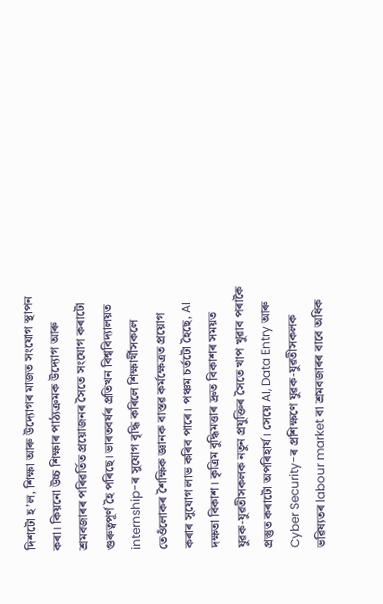দিশটো হ’ল, শিক্ষা আৰু উদ্যোগৰ মাজত সংযোগ স্থাপন কৰা। কিয়নো উচ্চ শিক্ষাৰ পাঠ্যক্ৰমক উদ্যোগ আৰু শ্ৰমবজাৰৰ পৰিৱৰ্তিত প্ৰয়োজনৰ সৈতে সংযোগ কৰাটো গুৰুত্বপূৰ্ণ হৈ পৰিছে। ভাৰতবৰ্ষৰ প্ৰতিখন বিশ্ববিদ্যালয়ত internship-ৰ সুযোগ বৃদ্ধি কৰিলে শিক্ষাৰ্থীসকলে তেওঁলোকৰ শৈক্ষিক জ্ঞানক বাস্তৱ কৰ্মক্ষেত্ৰত প্ৰয়োগ কৰাৰ সুযোগ লাভ কৰিব পাৰে। পঞ্চম চৰ্তটো হৈছে, AI দক্ষতা বিকাশ। কৃত্ৰিম বুদ্ধিমত্তাৰ দ্ৰুত বিকাশৰ সময়ত যুৱক-যুৱতীসকলক নতুন প্ৰযুক্তিৰ সৈতে খাপ খুৱাব পৰাকৈ প্ৰস্তুত কৰাটো অপৰিহাৰ্য। সেয়ে AI, Data Entry আৰু Cyber Security-ৰ প্ৰশিক্ষণে যুৱক-যুৱতীসকলক ভৱিষ্যতৰ labour market বা শ্ৰমবজাৰৰ বাবে অধিক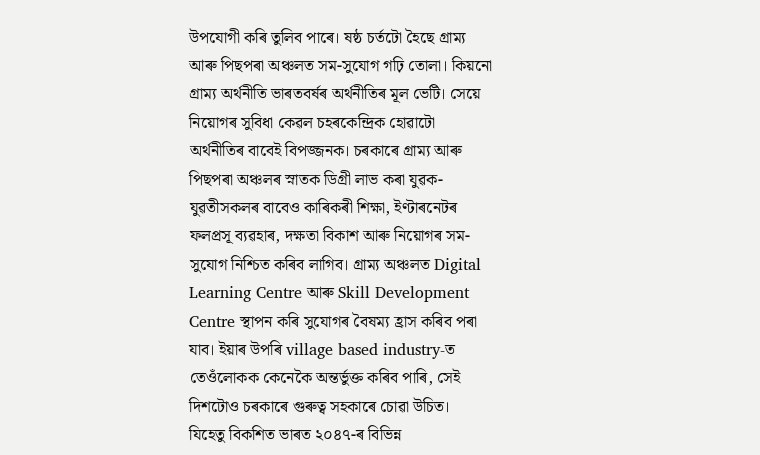উপযোগী কৰি তুলিব পাৰে। ষষ্ঠ চৰ্তটো হৈছে গ্ৰাম্য আৰু পিছপৰা অঞ্চলত সম-সুযোগ গঢ়ি তোলা। কিয়নো গ্ৰাম্য অৰ্থনীতি ভাৰতবৰ্ষৰ অৰ্থনীতিৰ মূল ভেটি। সেয়ে নিয়োগৰ সুবিধা কেৱল চহৰকেন্দ্ৰিক হোৱাটো অৰ্থনীতিৰ বাবেই বিপজ্জনক। চৰকাৰে গ্ৰাম্য আৰু পিছপৰা অঞ্চলৰ স্নাতক ডিগ্ৰী লাভ কৰা যুৱক-যুৱতীসকলৰ বাবেও কাৰিকৰী শিক্ষা, ইণ্টাৰনেটৰ ফলপ্ৰসূ ব্যৱহাৰ, দক্ষতা বিকাশ আৰু নিয়োগৰ সম-সুযোগ নিশ্চিত কৰিব লাগিব। গ্ৰাম্য অঞ্চলত Digital Learning Centre আৰু Skill Development Centre স্থাপন কৰি সুযোগৰ বৈষম্য হ্ৰাস কৰিব পৰা যাব। ইয়াৰ উপৰি village based industry-ত তেওঁলোকক কেনেকৈ অন্তৰ্ভুক্ত কৰিব পাৰি, সেই দিশটোও চৰকাৰে গুৰুত্ব সহকাৰে চোৱা উচিত।
যিহেতু বিকশিত ভাৰত ২০৪৭-ৰ বিভিন্ন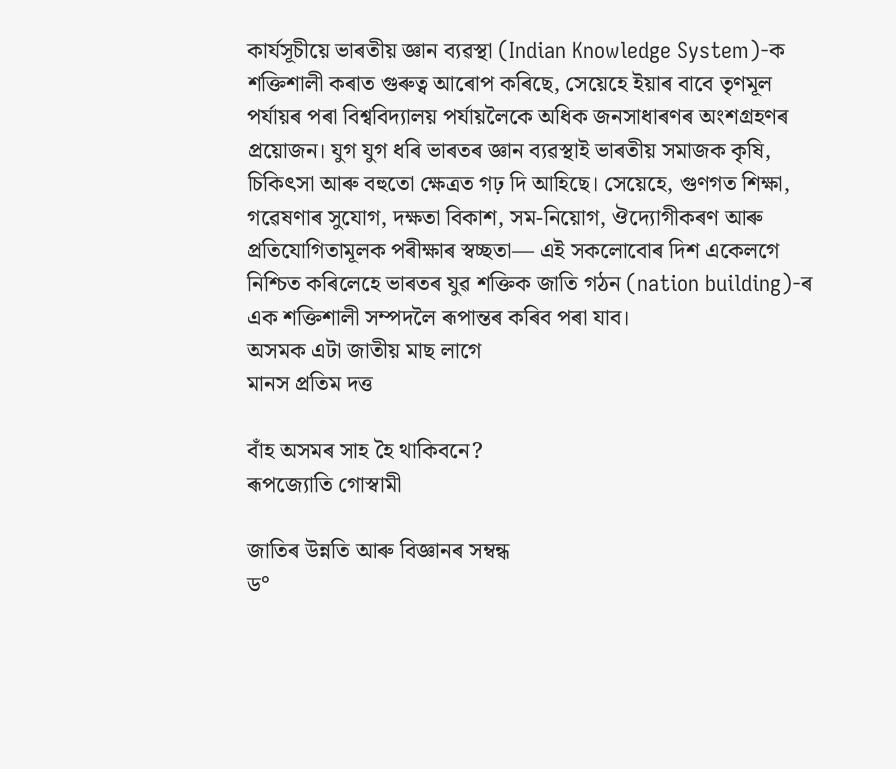কাৰ্যসূচীয়ে ভাৰতীয় জ্ঞান ব্যৱস্থা (Indian Knowledge System)-ক শক্তিশালী কৰাত গুৰুত্ব আৰোপ কৰিছে, সেয়েহে ইয়াৰ বাবে তৃণমূল পৰ্যায়ৰ পৰা বিশ্ববিদ্যালয় পৰ্যায়লৈকে অধিক জনসাধাৰণৰ অংশগ্ৰহণৰ প্ৰয়োজন। যুগ যুগ ধৰি ভাৰতৰ জ্ঞান ব্যৱস্থাই ভাৰতীয় সমাজক কৃষি, চিকিৎসা আৰু বহুতো ক্ষেত্ৰত গঢ় দি আহিছে। সেয়েহে, গুণগত শিক্ষা, গৱেষণাৰ সুযোগ, দক্ষতা বিকাশ, সম-নিয়োগ, ঔদ্যোগীকৰণ আৰু প্ৰতিযোগিতামূলক পৰীক্ষাৰ স্বচ্ছতা— এই সকলোবোৰ দিশ একেলগে নিশ্চিত কৰিলেহে ভাৰতৰ যুৱ শক্তিক জাতি গঠন (nation building)-ৰ এক শক্তিশালী সম্পদলৈ ৰূপান্তৰ কৰিব পৰা যাব।
অসমক এটা জাতীয় মাছ লাগে
মানস প্রতিম দত্ত

বাঁহ অসমৰ সাহ হৈ থাকিবনে?
ৰূপজ্যোতি গোস্বামী

জাতিৰ উন্নতি আৰু বিজ্ঞানৰ সম্বন্ধ
ড°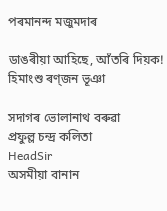পৰমানন্দ মজুমদাৰ

ডাঙৰীয়া আহিছে, আঁতৰি দিয়ক!
হিমাংশু ৰণ্জন ভূঞা

সদাগৰ ভোলানাথ বৰুৱা
প্ৰফুল্ল চন্দ্ৰ কলিতা
HeadSir
অসমীয়া বানান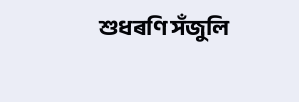শুধৰণি সঁজুলি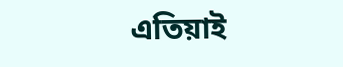এতিয়াই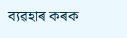ব্যৱহাৰ কৰক